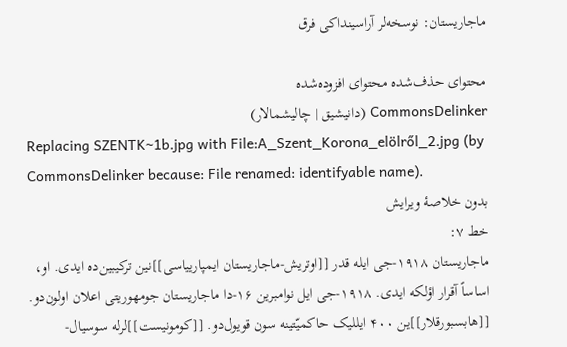ماجاریستان: نوسخه‌لر آراسینداکی فرق

محتوای حذف‌شده محتوای افزوده‌شده
CommonsDelinker (دانیشیق | چالیشمالار)
Replacing SZENTK~1b.jpg with File:A_Szent_Korona_elölről_2.jpg (by CommonsDelinker because: File renamed: identifyable name).
بدون خلاصۀ ویرایش
خط ۷:
ماجاریستان ۱۹۱۸-جی ایله قدر [[اوتریش-ماجاریستان ایمپارییاسی]]نین ترکیبین‌ده ایدی. او، اساساً آقرار اؤلکه ایدی. ۱۹۱۸-جی ایل نوامبرین ۱۶-دا ماجاریستان جومهوریتی اعلان اولون‌دو. [[هابسبورقلار]]ین ۴۰۰ ایللیک حاکمیّتینه سون قویول‌دو. [[کومونیست]]لرله سوسیال-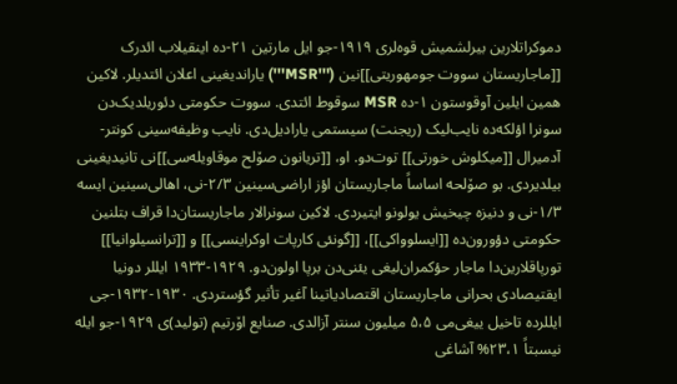دموکراتلارین بیرلشمیش قوه‌لری ۱۹۱۹-جو ایل مارتین ۲۱-ده اینقیلاب ائدرک [[ماجاریستان سووت جومهوریتی]]نین ('''MSR''') یاراندیغینی اعلان ائتدیلر. لاکین همین ایلین آوقوستون ۱-ده MSR سوقوط ائتدی. سووت حکومتی دئوریلدیک‌دن سونرا اؤلکه‌ده نایب‌لیک (ریجنت) سیستمی یارادیل‌دی. نایب وظیفه‌سینی کونتر-آدمیرال [[میکلوش خورتی]] توت‌دو. او، [[تریانون صۆلح موقاویله‌سی]]نی تانیدیغینی بیلدیردی. بو صۆلحه اساساً ماجاریستان اؤز اراضی‌سینین ۲/۳-نی، اهالی‌سینین ایسه ۱/۳-نی و دنیزه چیخیش یولونو ایتیردی. لاکین سونرالار ماجاریستان‌دا قراف بتلنین حکومتی دؤورون‌ده [[ایسلوواکی]]، [[گونئی کارپات اوکراینسی]] و [[ترانسیلوانیا]] تورپاقلارین‌دا ماجار حؤکمران‌لیغی یئنی‌دن برپا اولون‌دو. ۱۹۲۹-۱۹۳۳ ایللر دونیا ایقتیصادی بحرانی ماجاریستان اقتصادیاتینا آغیر تأثیر گؤستردی. ۱۹۳۰-۱۹۳۲-جی ایللرده تاخیل ییغی‌می ۵،۵ میلیون سنتر آزالدی. صنایع اۆرتیم (تولید)ی ۱۹۲۹-جو ایله نیسبتاً ۲۳،۱% آشاغی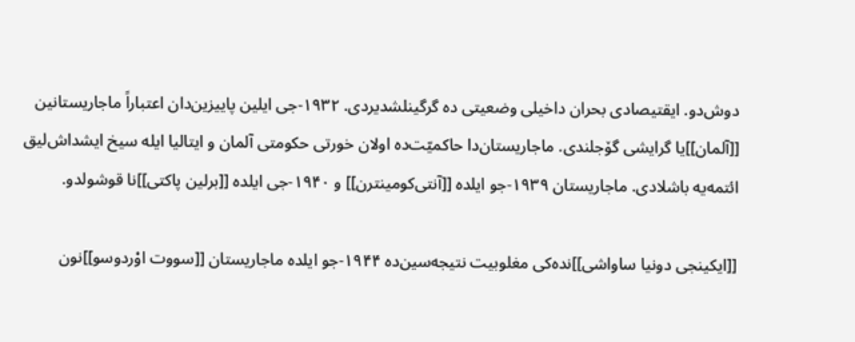دوش‌دو. ایقتیصادی بحران داخیلی وضعیتی ده گرگینلشدیردی. ۱۹۳۲-جی ایلین پاییزین‌دان اعتباراً ماجاریستانین [[آلمان]]یا گرایشی گۆجلندی. ماجاریستان‌دا حاکمیّت‌ده اولان خورتی حکومتی آلمان و ایتالیا ایله سیخ ایشداش‌لیق ائتمه‌یه باشلادی. ماجاریستان ۱۹۳۹-جو ایلده [[آنتی‌کومینترن]] و ۱۹۴۰-جی ایلده [[برلین پاکتی]]نا قوشولدو.

[[ایکینجی دونیا ساواشی]]نده‌کی مغلوبیت نتیجه‌سین‌ده ۱۹۴۴-جو ایلده ماجاریستان [[سووت اوْردوسو]]نون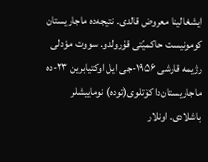ایشغالینا معروض قالدی. نتیجه‌ده ماجاریستان کومونیست حاکمیّتی قۇرولدو. سووت موْدلی رژیمه قارشی ۱۹۵۶-جی ایل اوکتیابرین ۲۳-ده ماجاریستان‌دا کۆتلوی(توده) نوماییشلر باشلادی. اونلار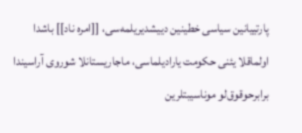پارتییانین سیاسی خطینین دییشدیریلمه‌سی، [[امره ناد]] باشدا اولماقلا یئنی حکومت یارادیلماسی، ماجاریستانلا شوروی آراسیندا برابرحوقوق‌لو موناسیبتلرین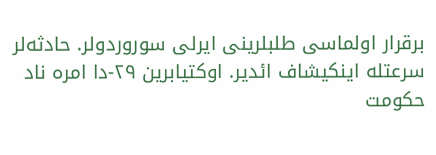برقرار اولماسی طلبلرینی ایرلی سوروردولر. حادثه‌لر سرعتله اینکیشاف ائدیر. اوکتیابرین ۲۹-دا امره ناد حکومت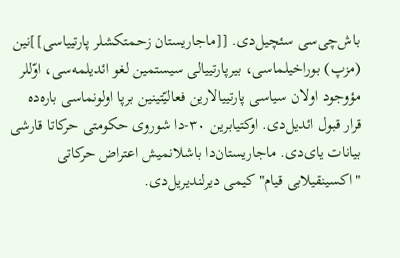باش‌چی‌سی سئچیل‌دی. [[ماجاریستان زحمتکشلر پارتییاسی]]نین (مزپ) بوراخیلماسی، بیرپارتییالی سیستمین لغو ائدیلمه‌سی، اوّللر مؤوجود اولان سیاسی پارتییالارین فعالیّتینین برپا اولونماسی باره‌ده قرار قبول ائدیل‌دی. اوکتیابرین ۳۰-دا شوروی حکومتی حرکاتا قارشی بیانات یای‌دی. ماجاریستان‌دا باشلانمیش اعتراض حرکاتی "اکسینقیلابی قیام" کیمی دیرلندیریل‌دی.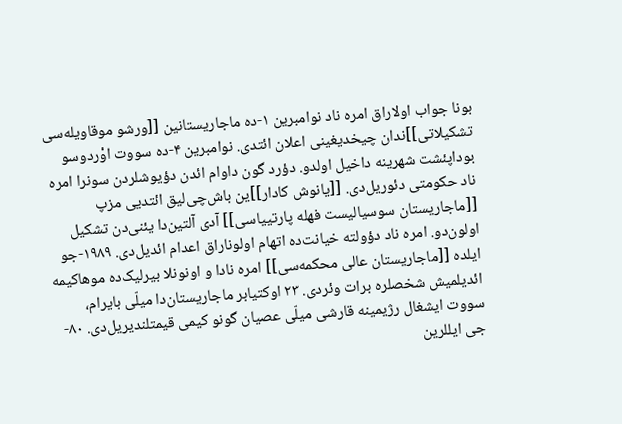بونا جواب اولاراق امره ناد نوامبرین ۱-ده ماجاریستانین [[ورشو موقاویله‌سی تشکیلاتی]]ندان چیخدیغینی اعلان ائتدی. نوامبرین ۴-ده سووت اوْردوسو بوداپئشت شهرینه داخیل اولدو. دؤرد گون داوام ائدن دؤیوشلردن سونرا امره ناد حکومتی دئوریل‌دی. [[یانوش کادار]]ین باش‌چی‌لیق ائتدیی مزپ [[ماجاریستان سوسیالیست فهله پارتییاسی]] آدی آلتین‌دا یئنی‌دن تشکیل اولون‌دو. امره ناد دؤولته خیانت‌ده اتهام اولوناراق اعدام ائدیل‌دی. ۱۹۸۹-جو ایلده [[ماجاریستان عالی محکمه‌سی]] امره نادا و اونونلا بیرلیک‌ده موهاکیمه ائدیلمیش شخصلره برات وئردی. ۲۳ اوکتیابر ماجاریستان‌دا میلّی بایرام، سووت ایشغال رژیمینه قارشی میلّی عصیان گونو کیمی قیمتلندیریل‌دی. ۸۰-جی ایللرین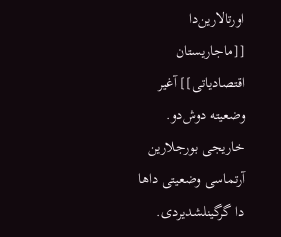اورتالارین‌دا [[ماجاریستان اقتصادیاتی]] آغیر وضعیته دوش‌دو. خاریجی بورجلارین آرتماسی وضعیتی داها دا گرگینلشدیردی.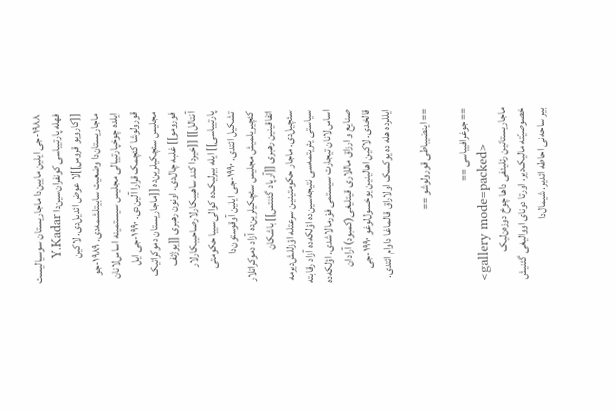۱۹۸۸-جی ایلین مایین‌دا ماجاریستان سوسیالیست فهله پارتییاسی کونفران‌سین‌دا Y.Kadar [[کارویو قروس]]لا عوض ائدیل‌دی. لاکین ماجاریستان‌دا وضعیت سابیتلشمه‌دی. ۱۹۸۹-جو ایلده چوخپارتییالی مجلیس سیستمینه اساس‌لانان قورولوشا کئچمک قرارا آلین‌دی. ۱۹۹۰-جی ایل مجلیس سئچکیلرین‌ده [[ماجاریستان دموکراتیک فورومو]] غلبه چال‌دی. اونون رهبری [[یوژئف آنتالل]] [[خیردا کند ساهیبکارلارصاحیبکارلار پارتییاسی]] ایله بیرلیک‌ده کوالی‌سییا حکومتی تشکیل ائتدی. ۱۹۹۰-جی ایلین آوقوستون‌دا کئچیریلمیش مجلیس سئچکیلرین‌ده آزاد دموکراتلار اتفاقینین رهبری [[آرپاد گئنتس]] باشکان سئچیل‌دی. ماجار حکومتینین سرعتله اؤزللش‌دیرمه سیاستی یئریتمه‌سی نتیجه‌سین‌ده اؤلکه‌ده آزاد رقابته اساس‌لانان تیجارت سیستمی فوْرمالاشدی. اؤلکه‌ده صنایع و ارزاق ماللاری قیتلیغی(کمبود) آرادان قالخدی. لاکین اهالینین یوخسول‌لوغو ۱۹۹۰-جی ایللرده هله ده یوکسک اولاراق قالماغا داوام ائتدی.

== اینضیباطی قورولوشو ==

== جوغرافییاسی ==
<gallery mode=packed>
ماجاریستانین رئلیئفی داها چوخ دوزه‌ن‌لیک خصوصیّته مالیک‌دیر. اورتا دونای اووالیغی گئنیش بیر ساحه‌نی احاطه ائدیر. شیمال‌دا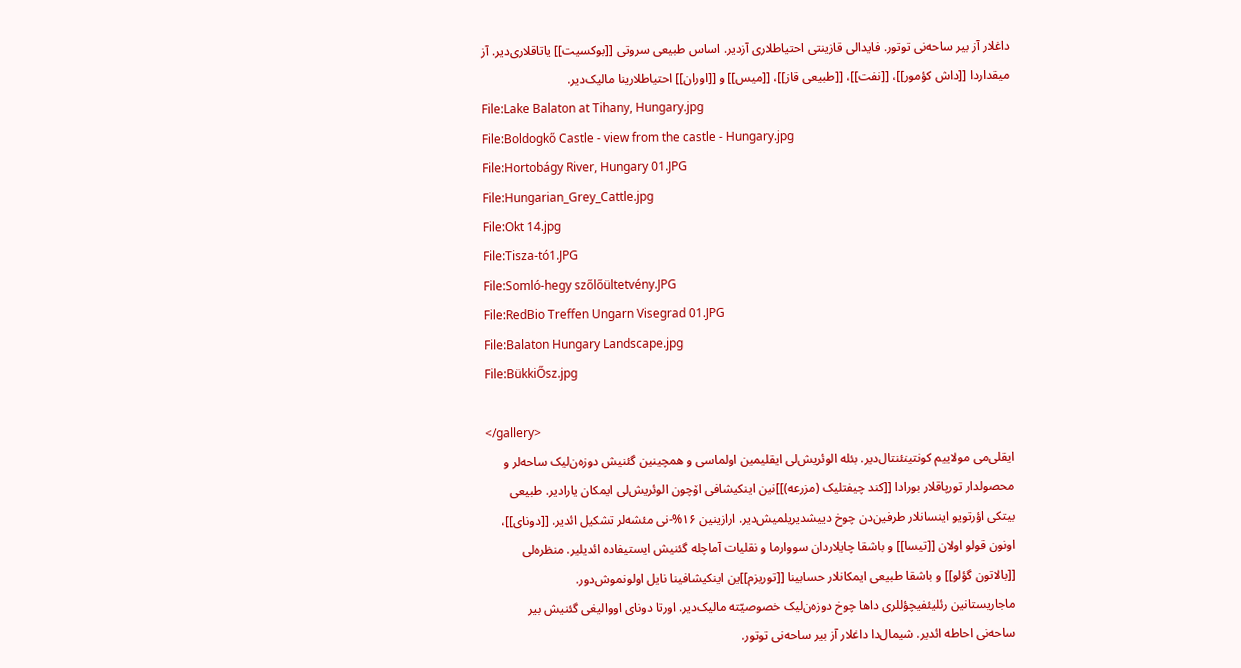داغلار آز بیر ساحه‌نی توتور. فایدالی قازینتی احتیاطلاری آزدیر. اساس طبیعی سروتی [[بوکسیت]] یاتاقلاری‌دیر. آز میقداردا [[داش کؤمور]]، [[نفت]]، [[طبیعی قاز]]، [[میس]] و [[اوران]] احتیاطلارینا مالیک‌دیر.
File:Lake Balaton at Tihany, Hungary.jpg
File:Boldogkő Castle - view from the castle - Hungary.jpg
File:Hortobágy River, Hungary 01.JPG
File:Hungarian_Grey_Cattle.jpg
File:Okt 14.jpg
File:Tisza-tó1.JPG
File:Somló-hegy szőlőültetvény.JPG
File:RedBio Treffen Ungarn Visegrad 01.JPG
File:Balaton Hungary Landscape.jpg
File:BükkiŐsz.jpg

</gallery>
ایقلی‌می مولاییم کونتینئنتال‌دیر. بئله الوئریش‌لی ایقلیمین اولماسی و همچینین گئنیش دوزه‌ن‌لیک ساحه‌لر و محصولدار تورپاقلار بورادا [[کند چیفتلیک (مزرعه)]]نین اینکیشافی اۆچون الوئریش‌لی ایمکان یارادیر. طبیعی بیتکی اؤرتویو اینسانلار طرفین‌دن چوخ دییشدیریلمیش‌دیر. ارازینین ۱۶%-نی مئشه‌لر تشکیل ائدیر. [[دونای]]، اونون قولو اولان [[تیسا]] و باشقا چایلاردان سووارما و نقلیات آماچله گئنیش ایستیفاده ائدیلیر. منظره‌لی [[بالاتون گؤلو]] و باشقا طبیعی ایمکانلار حسابینا [[توریزم]]ین اینکیشافینا نایل اولونموش‌دور.
ماجاریستانین رئلیئفیچؤللری داها چوخ دوزه‌ن‌لیک خصوصیّته مالیک‌دیر. اورتا دونای اووالیغی گئنیش بیر ساحه‌نی احاطه ائدیر. شیمال‌دا داغلار آز بیر ساحه‌نی توتور.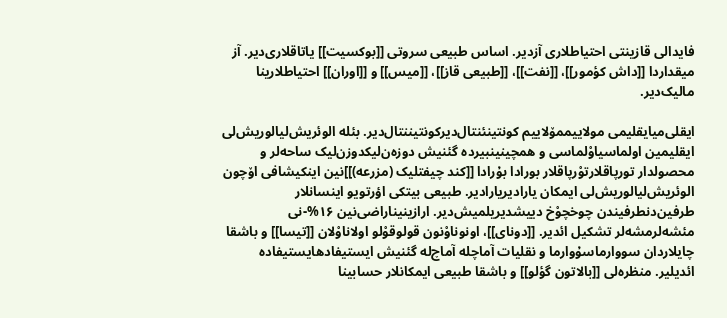فایدالی قازینتی احتیاطلاری آزدیر. اساس طبیعی سروتی [[بوکسیت]] یاتاقلاری‌دیر. آز میقداردا [[داش کؤمور]]، [[نفت]]، [[طبیعی قاز]]، [[میس]] و [[اوران]] احتیاطلارینا مالیک‌دیر.

ایقلی‌میایقلیمی مولاییممۆلاییم کونتینئنتال‌دیرکونتیننتال‌دیر. بئله الوئریش‌لیالوریش‌لی ایقلیمین اولماسیاوْلما‌سی و همچینینبیرده گئنیش دوزه‌ن‌لیکدوزن‌لیک ساحه‌لر و محصولدار تورپاقلارتوْرپاقلار بورادا بۇرادا [[کند چیفتلیک (مزرعه)]]نین اینکیشافی اۆچون الوئریش‌لیالوریش‌لی ایمکان یارادیریارا‌دیر. طبیعی بیتکی اؤرتویو اینسانلار طرفین‌دنطرفیندن چوخچوْخ دییشدیریلمیش‌دیر. ارازینیناراضی‌نین ۱۶%-نی مئشه‌لرمشه‌لر تشکیل ائدیر. [[دونای]]، اونوناوْنون قولوقوْلو اولاناوْلان [[تیسا]] و باشقا چایلاردان سووارماسۇوارما و نقلیات آماچله آماچ‌له گئنیش ایستیفادهایستیفا‌ده ائدیلیر. منظره‌لی [[بالاتون گؤلو]] و باشقا طبیعی ایمکانلار حسابینا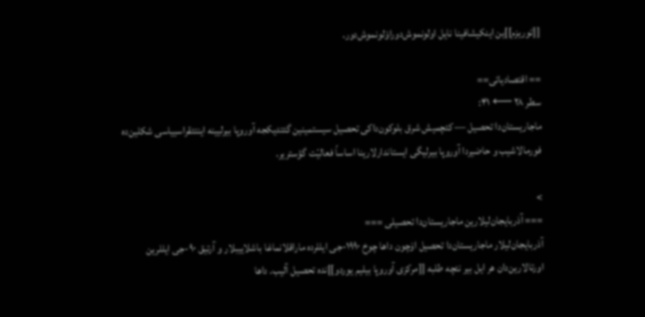[[توریزم]]ین اینکیشافینا نایل اولونموش‌دوراوْلونموش‌دور.

== اقتصادیاتی==
سطر ۲۸ ⟵ ۴۱:
ماجاریستان‌دا تحصیل — کئچمیش شرق بلوکون‌داکی تحصیل سیستمینین گئتدیکجه آوروپا بیرلیینه اینتئقراسییاسی شکلین‌ده فورمالاشیب و حاضیردا آوروپا بیرلیگی ایستاندارلارینا اساساً فعالیّت گؤستریر.

>
=== آذربایجان‌لیلارین ماجاریستان‌دا تحصیلی ===
آذربایجان‌لیلار ماجاریستان‌دا تحصیل اۆچون داها چوخ ۱۹۹۰-جی ایللرده ماراقلانماغا باشلاییبلار و آرتیق ۹۰-جی ایللرین اورتالارین‌دان هر ایل بیر نئچه طلبه [[مرکزی آوروپا بیلیم یوردو]]نده تحصیل آلیب. داها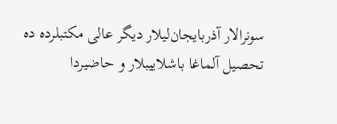سونرالار آذربایجان‌لیلار دیگر عالی مکتبلرده ده تحصیل آلماغا باشلاییبلار و حاضیردا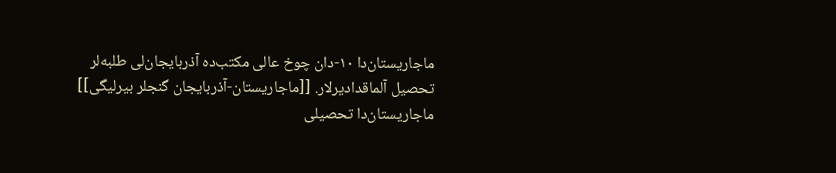ماجاریستان‌دا ۱۰-دان چوخ عالی مکتب‌ده آذربایجان‌لی طلبه‌لر تحصیل آلماقدادیرلار. [[ماجاریستان-آذربایجان گنجلر بیرلیگی]] ماجاریستان‌دا تحصیلی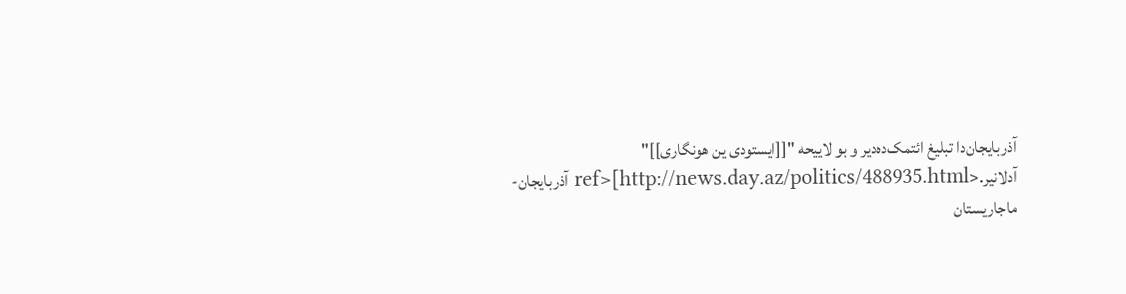آذربایجان‌دا تبلیغ ائتمک‌ده‌دیر و بو لاییحه "[[ایستودی ین هونگاری]]" آدلانیر.<ref>[http://news.day.az/politics/488935.html آذربایجان-ماجاریستان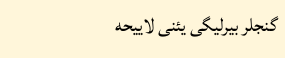گنجلر بیرلیگی یئنی لاییحه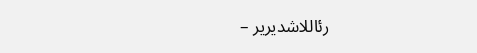رئاللاشدیریر –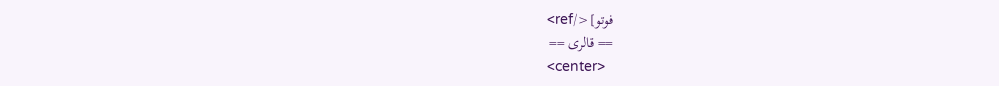فوتو]</ref>
== قالری ==
<center>